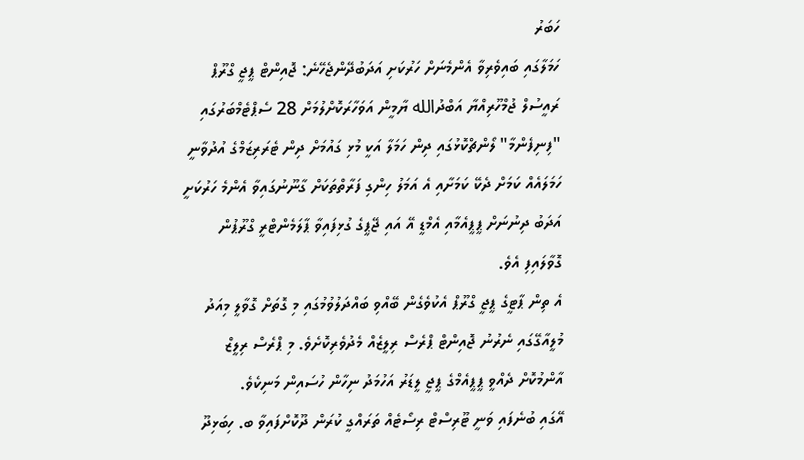ހަބަރު
ހަމަލާގައި ބައިވެރިވާ އެންމެނަށް ހަރުކަށި އަދަބުދޭންޖެހޭނެ: ޖޮއިންޓް ޕީޖީ ގްރޫޕް
ރައީސުލް ޖުމްހޫރިއްޔާ އަބްދުالله ޔާމީން އަވަހާރަކޮށްލުމަށް 28 ސެޕްޓެމްބަރުގައި "ފިނިފެންމާ" ލޯންޗްކޮޅުގައި ދިން ހަމަލާ އަކީ މުޅި ގައުމަށް ދިން ޓެރަރިޒަމްގެ އުދުވާނީ ހަމަލައެއް ކަމަށް ދެކޭ ކަމަށާއި އެ އަމަލު ހިންގި ފަރާތްތަކަށް ގާނޫނުގައިވާ އެންމެ ހަރުކަށީ އަދަބު ދިނުނަށް ޕީޕީއެމާއި އެމްޑީ އޭ އައި ޖޭޕީގެ ގުޅިފައިވާ ޕާލަމެންޓްރީ ގްރޫޕުން ގޮވާލައިފި އެވެ.
އެ ތިން ޕާޓީގެ ޕީޖީ ގްރޫޕް އެކުވެގެން ބޭއްވި ބައްދަލުވުމުގައި މި ގޮތަށް ގޮވާލީ މިއަދު މުލީއާގޭގައި ނެރުނު ޖޮއިންޓް ޕްރެސް ރިލީޒެއް މެދުވެރިކޮށެވެ. މި ޕްރެސް ރިލީޒް އާންމުކޮށް ދެއްވީ ޕީޕީއެމްގެ ޕީޖީ ލީޑަރު އަހުމަދު ނިހާން ހުސައިން މަނިކެވެ.
އޭގައި ބުނެފައި ވަނީ ޓޫރިސްޓް ރިސޯޓެއް ތަރައްގީ ކުރަން ދޫކޮށްފައިވާ ބ. ހިބަޅިދޫ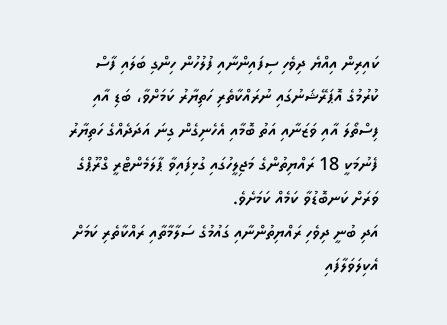ކައިރިން އިއްޔެ ދިވެހި ސިފައިންނާއި ފުލުހުން ހިންގި ބަލައި ފާސް ކުރުމުގެ އޮޕަރޭޝަނުގައި ނުރައްކާތެރި ހަތިޔާރު ކަމަށްވާ، ބަޑި އާއި ފިސްތޯލަ އާއި ވަޒަނާއި އަތު ބޮމާއި އެހެނިގެން ގިނަ އަދަދެއްގެ ހަތިޔާރު ފެނުމަކީ 18 ރައްޔިތުންގެ މަޖިލީހުގައި ގުޅިފައިވާ ޕާލަމެންޓްރީ ގްރޫޕްގެ ވަރަށް ކަނބޮޑުވާ ކަމެއް ކަމަށެވެ.
އަދި ބުނީ ދިވެހި ރައްޔިތުންނާއި ގައުމުގެ ސަލާމާތާއި ރައްކާތެރި ކަމަށް އެކިލަވަލާފައި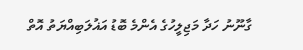ގާނޫނު ހަދާ މަޖިލީހުގެ އެންމެ ބޮޑު އަޣުލަބިއްޔަތު އޮތް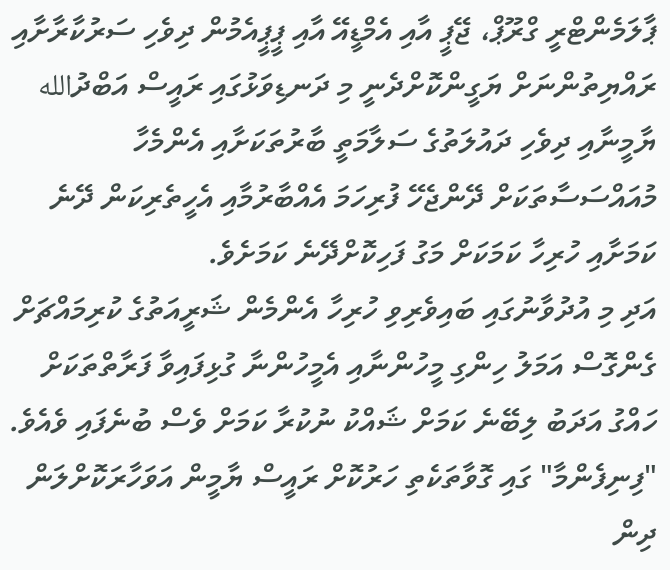ޕާލަމެންޓްރީ ގްރޫޕް، ޖޭޕީ އާއި އެމްޑީއޭ އާއި ޕީޕީއެމުން ދިވެހި ސަރުކާރާށާއި ރައްޔިތުންނަށް ޔަގީންކޮށްދެނީ މި ދަނޑިވަޅުގައި ރައީސް އަބްދުالله ޔާމީނާއި ދިވެހި ދައުލަތުގެ ސަލާމަތީ ބާރުތަކަށާއި އެންމެހާ މުއައްސަސާތަކަށް ދޭންޖެހޭ ފުރިހަމަ އެއްބާރުމާއި އެހީތެރިކަން ދޭނެ ކަމަށާއި ހުރިހާ ކަމަކަށް މަގު ފަހިކޮށްދޭނެ ކަމަށެވެ.
އަދި މި އުދުވާނުގައި ބައިވެރިވި ހުރިހާ އެންމެން ޝަރީއަތުގެ ކުރިމައްޗަށް ގެންގޮސް އަމަލު ހިންގި މީހުންނާއި އެމީހުންނާ ގުޅިފައިވާ ފަރާތްތަކަށް ހައްގު އަދަބު ލިބޭނެ ކަމަށް ޝައްކު ނުކުރާ ކަމަށް ވެސް ބުނެފައި ވެއެވެ.
"ފިނިފެންމާ" ގައި ގޮވާތަކެތި ހަރުކޮށް ރައީސް ޔާމީން އަވަހާރަކޮށްލަން ދިން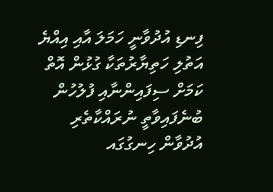ފިނޑި އުދުވާނީ ހަމަލަ އާއި އިއްޔެ އަތުލި ހަތިޔާރުތަކާ ގުޅުން އޮތް ކަމަށް ސިފައިންނާއި ފުލުހުން ބުނެފައިވާތީ ނުރައްކާތެރި އުދުވާން ހިނގުގައ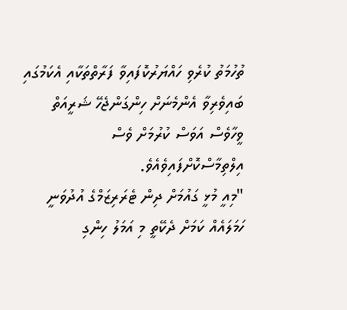ތުހުމަތު ކުރެވި ހައްޔަރުކޮފައިވާ ފަރާތްތަކާއި އެކަމުގައި ބައިވެރިވާ އެންމެނަށް ހިންގަންޖެހޭ ޝަރީއަތް ވީހާވެސް އަވަސް ކުރުމަށް ވެސް އިލްތިމާސްކޮށްފައިވެއެވެ.
"މިއީ މުޅީ ގައުމަށް ދިން ޓެރަރިޒަމްގެ އުދުވަނީ ހަމަލައެއް ކަމަށް ދެކޭތީ މި އަމަލު ހިންގި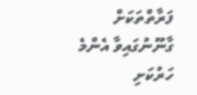ފަރާތްތަކަށް ގާނޫނުގައިވާ އެންމެ ހަރުކަށި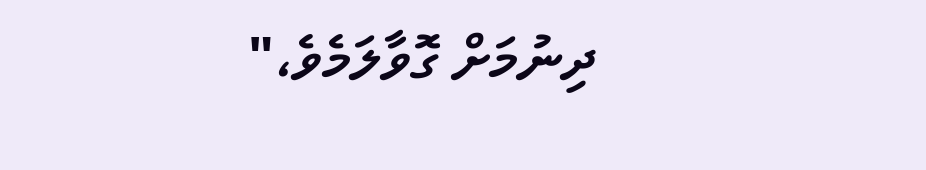ދިނުމަށް ގޮވާލަމެވެ،"